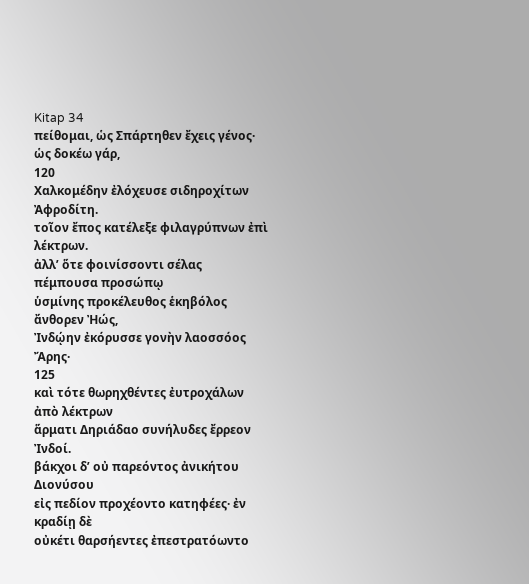Kitap 34
πείθομαι, ὡς Σπάρτηθεν ἔχεις γένος· ὡς δοκέω γάρ,
120
Χαλκομέδην ἐλόχευσε σιδηροχίτων Ἀφροδίτη.
τοῖον ἔπος κατέλεξε φιλαγρύπνων ἐπὶ λέκτρων.
ἀλλʼ ὅτε φοινίσσοντι σέλας πέμπουσα προσώπῳ
ὑσμίνης προκέλευθος ἑκηβόλος ἄνθορεν Ἠώς,
Ἰνδῴην ἐκόρυσσε γονὴν λαοσσόος Ἄρης·
125
καὶ τότε θωρηχθέντες ἐυτροχάλων ἀπὸ λέκτρων
ἅρματι Δηριάδαο συνήλυδες ἔρρεον Ἰνδοί.
βάκχοι δʼ οὐ παρεόντος ἀνικήτου Διονύσου
εἰς πεδίον προχέοντο κατηφέες· ἐν κραδίῃ δὲ
οὐκέτι θαρσήεντες ἐπεστρατόωντο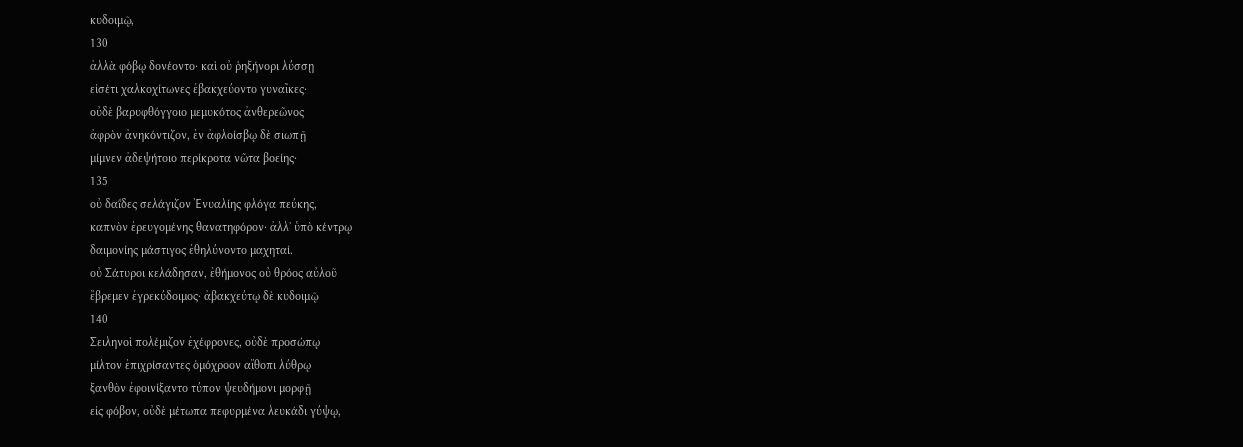κυδοιμῷ,
130
ἀλλὰ φόβῳ δονέοντο· καὶ οὐ ῥηξήνορι λύσσῃ
εἰσέτι χαλκοχίτωνες ἐβακχεύοντο γυναῖκες·
οὐδὲ βαρυφθόγγοιο μεμυκότος ἀνθερεῶνος
ἀφρὸν ἀνηκόντιζον, ἐν ἀφλοίσβῳ δὲ σιωπῇ
μίμνεν ἀδεψήτοιο περίκροτα νῶτα βοείης·
135
οὐ δαΐδες σελάγιζον Ἐνυαλίης φλόγα πεύκης,
καπνὸν ἐρευγομένης θανατηφόρον· ἀλλʼ ὑπὸ κέντρῳ
δαιμονίης μάστιγος ἐθηλύνοντο μαχηταί.
οὐ Σάτυροι κελάδησαν, ἐθήμονος οὐ θρόος αὐλοῦ
ἔβρεμεν ἐγρεκύδοιμος· ἀβακχεύτῳ δὲ κυδοιμῷ
140
Σειληνοὶ πολέμιζον ἐχέφρονες, οὐδὲ προσώπῳ
μίλτον ἐπιχρίσαντες ὁμόχροον αἴθοπι λύθρῳ
ξανθὸν ἐφοινίξαντο τύπον ψευδήμονι μορφῇ
εἰς φόβον, οὐδὲ μέτωπα πεφυρμένα λευκάδι γύψῳ,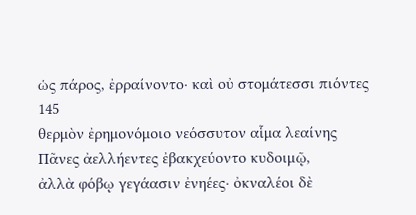ὡς πάρος, ἐρραίνοντο· καὶ οὐ στομάτεσσι πιόντες
145
θερμὸν ἐρημονόμοιο νεόσσυτον αἷμα λεαίνης
Πᾶνες ἀελλήεντες ἐβακχεύοντο κυδοιμῷ,
ἀλλὰ φόβῳ γεγάασιν ἐνηέες· ὀκναλέοι δὲ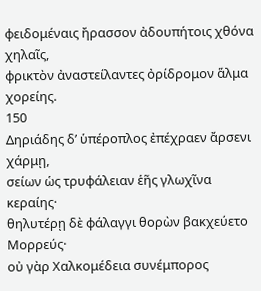φειδομέναις ἤρασσον ἀδουπήτοις χθόνα χηλαῖς,
φρικτὸν ἀναστείλαντες ὀρίδρομον ἅλμα χορείης.
150
Δηριάδης δʼ ὑπέροπλος ἐπέχραεν ἄρσενι χάρμῃ,
σείων ὡς τρυφάλειαν ἑῆς γλωχῖνα κεραίης·
θηλυτέρῃ δὲ φάλαγγι θορὼν βακχεύετο Μορρεύς·
οὐ γὰρ Χαλκομέδεια συνέμπορος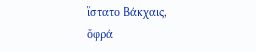ἵστατο Βάκχαις,
ὄφρά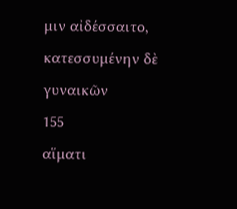μιν αἰδέσσαιτο, κατεσσυμένην δὲ γυναικῶν
155
αἵματι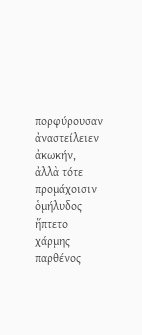πορφύρουσαν ἀναστείλειεν ἀκωκήν,
ἀλλὰ τότε προμάχοισιν ὁμήλυδος ἥπτετο χάρμης
παρθένος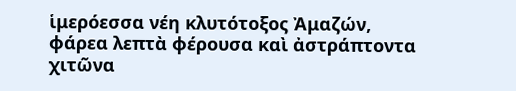ἱμερόεσσα νέη κλυτότοξος Ἀμαζών,
φάρεα λεπτὰ φέρουσα καὶ ἀστράπτοντα χιτῶνα